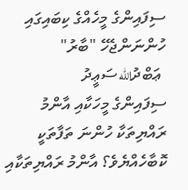ސިފައިންގެ މީހެއްގެ ކިބައިގައި ހުންނަންޖެހޭ "ބާރު"
 ޢަބްދުالله ސަޢީދު
ސިފައިންގެ މީހަކާއި އާންމު ރައްޔިތަކާ ހުންނަ ތަފާތަކީ ކޮބާހެއްޔެވެ؟ އާންމު ރައްޔިތަކާއި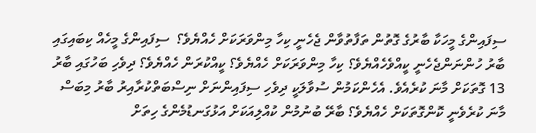ސިފައިންގެ މީހަކާ ބާރުގެ ގޮތުން ތަފާތުވާން ޖެހެނީ ކިހާ މިންވަރަކަށް ހެއްޔެވެ؟  ސިފައިންގެ މީހެއް ކިބައިގައި ބާރު ހުންނަންޖެހެނީ ކީއްވެހެއްޔެވެ؟ ކިހާ މިންވަރަކަށް ހެއްޔެވެ؟ ކީއްކުރަން ހެއްޔެވެ؟ ދިވެހި ބަހުގައި ބާރު 13 ގޮތަކަށް މާނަ ކުރެއެވެ. އެހެންކަމުން ސުވާލަކީ ދިވެހި ސިފައިންނަށް ނިސްބަތްކުރާއިރު ބާރު މިބަސް މާނަ ކުރެވެނީ ކޮންގޮތަކަށް ހެއްޔެވެ؟ ބާރޭ ބުނުމުން ކުއްލިއަކަށް އަޅުގަނޑުމެންގެ ހިތަށް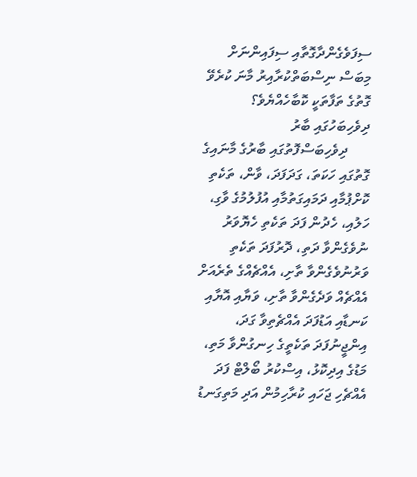ސިފަވެގެންދާގޮތާއި ސިފައިންނަށް މިބަސް ނިސްބަތްކުރާއިރު މާނަ ކުރެވޭ ގޮތުގެ ތަފާތަކީ ކޮބާހެއްޔެވެ؟
ދިވެހިބަހުގައި ބާރު
      ދިވެހިބަސްފޮތުގައި ބާރުގެ މާނައިގެ ގޮތުގައި ހަކަތަ، ގަދަފަދަ، ވާން، ތަކެތި ކޮށްޕުމާއި ދަމައިގަތުމާއި އުފުލުމުގެ ވާގި، ހަލުއި، ހެދުން ފަދަ ތަކެތި ހެޔޮވަރު ނުވެގެންވާ ދަތި، ދޮރުފަދަ ތަކެތި ވަރުނުވެގެންވާ ތާށި، އެއްޗެއްގެ ތެރެއަށް އެއްޗެއް ވަދެގެންވާ ތާށި، ވަޔާއި އޮޔާއި ކަނޑާއި އަޑުފަދަ އެއްޗެތިވާ ގަދަ، އިންޖީނުފަދަ ތަކެތީގެ ހިނގުންވާ މަތި، މަޑުގެ އިދިކޮޅު، އިސްކުރު ބޯލްޓް ފަދަ އެއްޗެހި ޖަހައި ކުރާހިމުން އަދި މަތިގަނޑު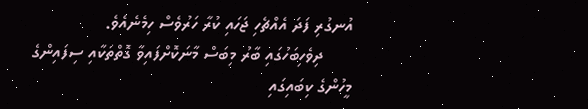އުނގުރި ފަދަ އެއްޗެހި ޖަހައި ކުރާ ހަރުވެސް ހިމެނެއެވެ.
      ދިވެހިބަހުގައި ބާރު މިބަސް މާނަކޮށްފައިވާ ގޮތްތަކާއި ސިފައިންގެ މީހުންގެ ކިބައިގައި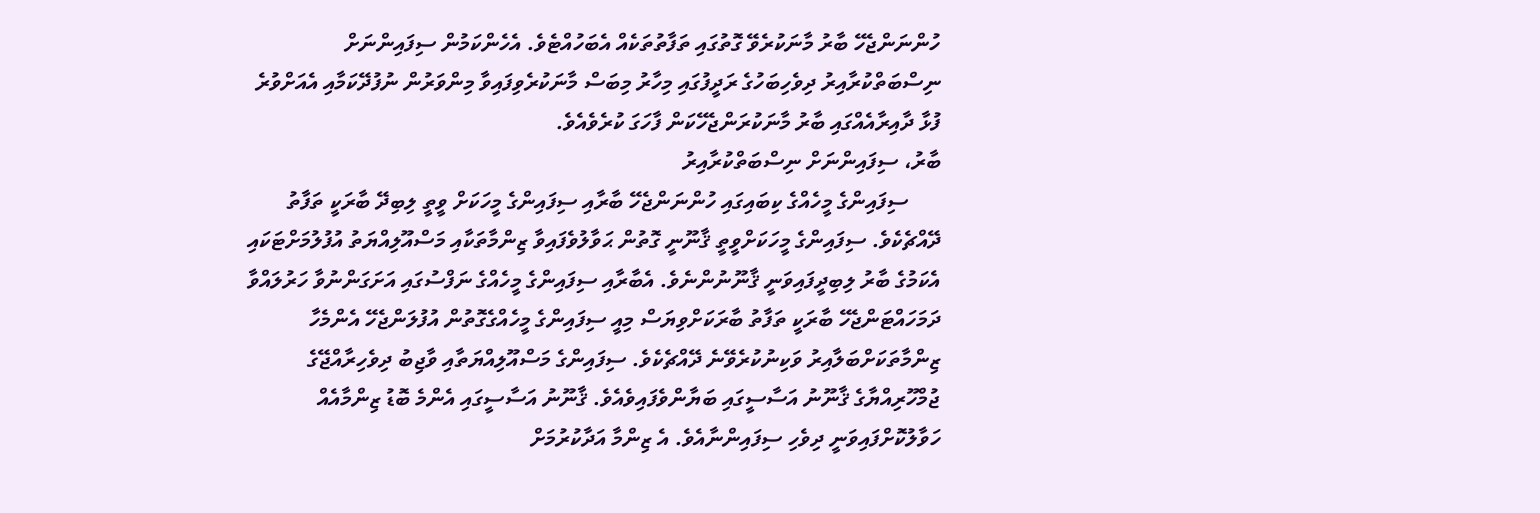ހުންނަންޖެހޭ ބާރު މާނަކުރެވޭ ގޮތުގައި ތަފާތުތަކެއް އެބަހުއްޓެވެ. އެހެންކަމުން ސިފައިންނަށް ނިސްބަތްކުރާއިރު ދިވެހިބަހުގެ ރަދީފުގައި މިހާރު މިބަސް މާނަކުރެވިފައިވާ މިންވަރުން ނުފުދޭކަމާއި އެއަށްވުރެ ފުޅާ ދާއިރާއެއްގައި ބާރު މާނަކުރަންޖެހޭކަން ފާހަގަ ކުރެވެއެވެ.
ބާރު، ސިފައިންނަށް ނިސްބަތްކުރާއިރު
      ސިފައިންގެ މީހެއްގެ ކިބައިގައި ހުންނަންޖެހޭ ބާރާއި ސިފައިންގެ މީހަކަށް ވީތީ ލިބިދޭ ބާރަކީ ތަފާތު ދޭއްޗެކެވެ. ސިފައިންގެ މީހަކަށްވީތީ ޤާނޫނީ ގޮތުން ޙަވާލުވެފައިވާ ޒިންމާތަކާއި މަސްއޫލިއްޔަތު އުފުލުމަށްޓަކައި އެކަމުގެ ބާރު ލިބިދީފައިވަނީ ޤާނޫނުންނެވެ. އެބާރާއި ސިފައިންގެ މީހެއްގެ ނަފްސުގައި އަށަގަންނުވާ ހަރުލައްވާ ދަމަހައްޓަންޖެހޭ ބާރަކީ ތަފާތު ބާރަކަށްވިޔަސް މިއީ ސިފައިންގެ މީހެއްގެގޮތުން އުފުލަންޖެހޭ އެންމެހާ ޒިންމާތަކަށްބަލާއިރު ވަކިނުކުރެވޭނެ ދޭއްޗެކެވެ. ސިފައިންގެ މަސްއޫލިއްޔަތާއި ވާޖިބު ދިވެހިރާއްޖޭގެ ޖުމްހޫރިއްޔާގެ ޤާނޫނު އަސާސީގައި ބަޔާންވެފައިވެއެވެ. ޤާނޫނު އަސާސީގައި އެންމެ ބޮޑު ޒިންމާއެއް ހަވާލުކޮށްފައިވަނީ ދިވެހި ސިފައިންނާއެވެ. އެ ޒިންމާ އަދާކުރުމަށް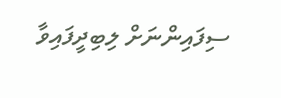ސިފައިންނަށް ލިބިދީފައިވާ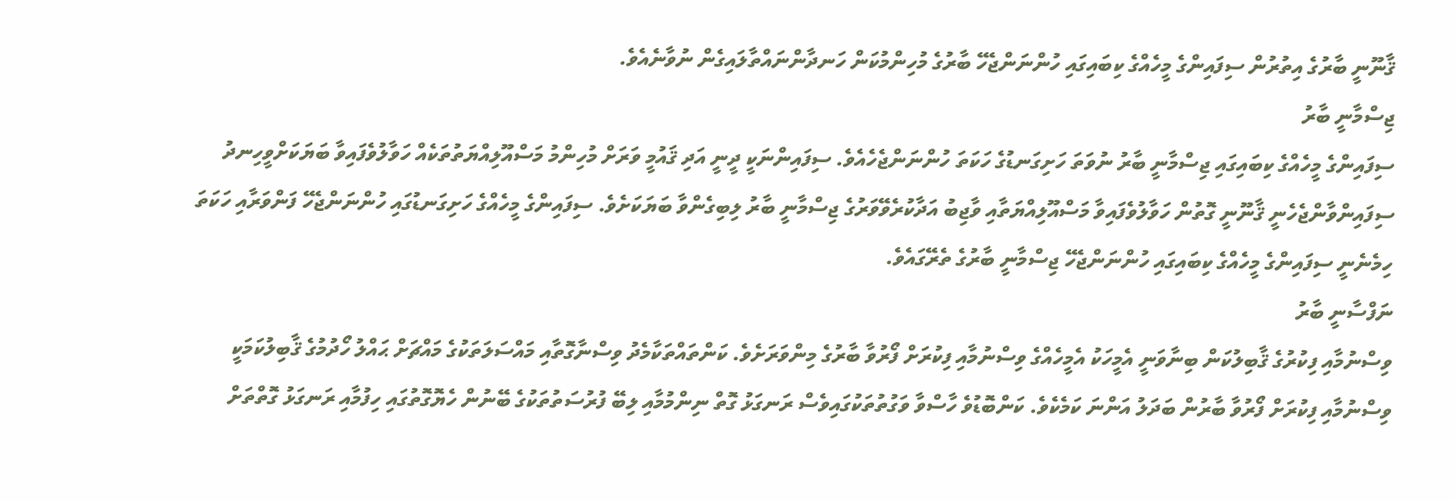ޤާނޫނީ ބާރުގެ އިތުރުން ސިފައިންގެ މީހެއްގެ ކިބައިގައި ހުންނަންޖެހޭ ބާރުގެ މުހިންމުކަން ހަނދާންނައްތާލައިގެން ނުވާނެއެވެ.
ޖިސްމާނީ ބާރު
ސިފައިންގެ މީހެއްގެ ކިބައިގައި ޖިސްމާނީ ބާރު ނުވަތަ ހަށިގަނޑުގެ ހަކަތަ ހުންނަންޖެހެއެވެ. ސިފައިންނަކީ ދީނީ އަދި ޤައުމީ ވަރަށް މުހިންމު މަސްއޫލިއްޔަތުތަކެއް ހަވާލުވެފައިވާ ބަޔަކަށްވީހިނދު ސިފައިންވާންޖެހެނީ ޤާނޫނީ ގޮތުން ހަވާލުވެފައިވާ މަސްއޫލިއްޔަތާއި ވާޖިބު އަދާކުރެވޭވަރުގެ ޖިސްމާނީ ބާރު ލިބިގެންވާ ބަޔަކަށެވެ. ސިފައިންގެ މީހެއްގެ ހަށިގަނޑުގައި ހުންނަންޖެހޭ ފަންވަރާއި ހަކަތަ ހިމެނެނީ ސިފައިންގެ މީހެއްގެ ކިބައިގައި ހުންނަންޖެހޭ ޖިސްމާނީ ބާރުގެ ތެރޭގައެވެ.
ނަފްސާނީ ބާރު
ވިސްނުމާއި ފިކުރުގެ ޤާބިލުކަން ބިނާވަނީ އެމީހަކު އެމީހެއްގެ ވިސްނުމާއި ފިކުރަށް ފޯރުވާ ބާރުގެ މިންވަރަށެވެ. ކަންތައްތަކާމެދު ވިސްނާގޮތާއި މައްސަލަތަކުގެ މައްޗަށް ޙައްލު ހޯދުމުގެ ޤާބިލުކަމަކީ ވިސްނުމާއި ފިކުރަށް ފޯރުވާ ބާރުން ބަދަލު އަންނަ ކަމެކެވެ. ކަންބޮޑުވެ ހާސްވާ ވަގުތުތަކުގައިވެސް ރަނގަޅު ގޮތް ނިންމުމާއި ލިބޭ ފުރުސަތުތަކުގެ ބޭނުން ހެޔޮގޮތުގައި ހިފުމާއި ރަނގަޅު ގޮތްތަށް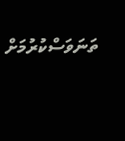ތަނަވަސްކުރުމަށް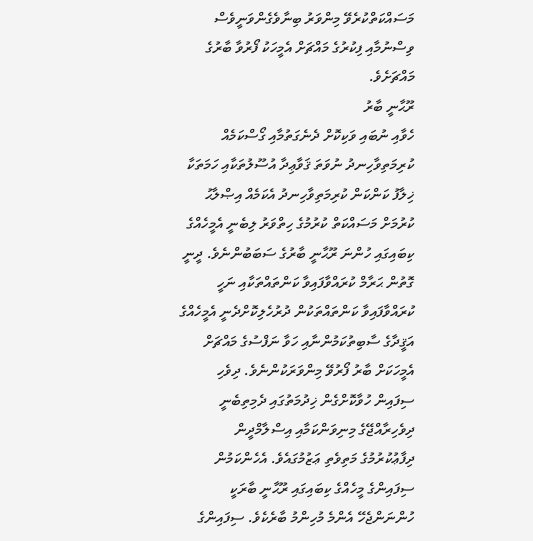މަސައްކަތްކުރެވޭ މިންވަރު ބިނާވެގެންވަނީވެސް ވިސްނުމާއި ފިކުރުގެ މައްޗަށް އެމީހަކު ފޯރުވާ ބާރުގެ މައްޗަށެވެ.
ރޫޙާނީ ބާރު
ހެވާއި ނުބައި ވަކިކޮށް ދެނެގަތުމާއި ގޯސްކަމެއް ކުރިމަތިވާހިނދު ނުވަތަ ޤަވާޢިދާ އުސޫލުތަކާއި ހަމަތަކާ ޚިލާފު ކަންކަން ކުރިމަތިވާހިނދު އެކަމެއް އިޞްލާޙު ކުރުމަށް މަސައްކަތް ކުރުމުގެ ހިތްވަރު ލިބެނީ އެމީހެއްގެ ކިބައިގައި ހުންނަ ރޫޙާނީ ބާރުގެ ސަބަބުންނެވެ. ދީނީ ގޮތުން ޙަރާމް ކުރައްވާފައިވާ ކަންތައްތަކާއި ނަހީ ކުރައްވާފައިވާ ކަންތައްތަކުން ދުރުހެލިކޮށްދެނީ އެމީހެއްގެ އަޤީދާގެ ސާބިތުކަމުންނާއި ހަވާ ނަފްސުގެ މައްޗަށް އެމީހަކަށް ބާރު ފޯރުވޭ މިންވަރަކުންނެވެ. ދިވެހި ސިފައިން ހުވާކޮށްގެން ޚިދުމަތުގައި ދެމިތިބެނީ ދިވެހިރާއްޖޭގެ މިނިވަންކަމާއި އިސްލާމްދީން ދިފާޢުކުރުމުގެ މަތިވެތި ޢަޒުމުގައެވެ. އެހެންކަމުން ސިފައިންގެ މީހެއްގެ ކިބައިގައި ރޫޙާނީ ބާރަކީ ހުންނަންޖެހޭ އެންމެ މުހިންމު ބާރެކެވެ. ސިފައިންގެ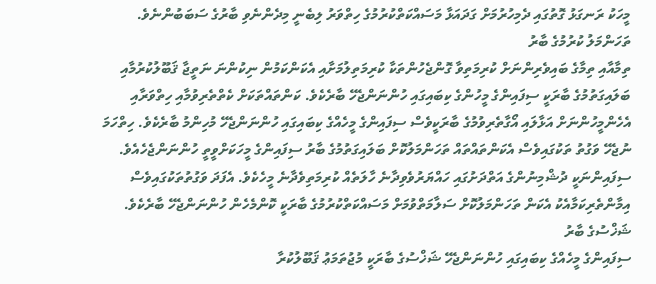މީހަކު ރަނގަޅު ގޮތުގައި ދެމިހުރުމަށް ގަދައަޅާ މަސައްކަތްކުރުމުގެ ހިތްވަރު ލިބެނީ މިދެންނެވި ބާރުގެ ސަބަބުންނެވެ.
ތަހަންމަލު ކުރުމުގެ ބާރު
ތިމާއާއި ތިމާގެ ބައިވެރިންނަށް ކުރިމަތިވާ ގޮންޖެހުންތަކާ ކުރިމަތިލުމަށާއި އެކަންކަމުން ނިކުންނަ ނަތީޖާ ޤަބޫލުކުރުމާއި ބަލައިގަތުމުގެ ބާރަކީ ސިފައިންގެ މީހުންގެ ކިބައިގައި ހުންނަންޖެހޭ ބާރެކެވެ. ކަންތައްތަކަށް ކެތްތެރިވުމާއި ހިތްވަރާއި އެހެންމީހުންނަށް އަޅާލައި އޯގާތެރިވުމުގެ ބާރަކީވެސް ސިފައިންގެ މީހެއްގެ ކިބައިގައި ހުންނަންޖެހޭ މުހިންމު ބާރެކެވެ. ހިތްހަމަ ނުޖެހޭ ވަގުތު ތަކުގައިވެސް އެކަންތައްތައް ތަހަންމަލުކޮށް ބަލައިގަތުމުގެ ބާރު ސިފައިންގެ މީހަކަށްވީތީ ހުންނަންޖެހެއެވެ. ސިފައިންނަކީ ދުޝްމިނުންގެ އަތްދަށުގައި ހައްޔަރުވެވިދާނެ ހާލަތެއް ކުރިމަތިވެދާނެ މީހެކެވެ. އެފަދަ ވަގުތުތަކުގައިވެސް އިމާންތެރިކަމާއެކު އެކަން ތަހަންމަލުކޮށް ސަލާމަތްވުމަށް މަސައްކަތްކުރުމުގެ ބާރަކީ ކޮންމެހެން ހުންނަންޖެހޭ ބާރެކެވެ.
ޝަޚްސުގެ ބާރު
ސިފައިންގެ މީހެއްގެ ކިބައިގައި ހުންނަންޖެހޭ ޝަޚްސުގެ ބާރަކީ މުޖުތަމަޢު ޤަބޫލުކުރާ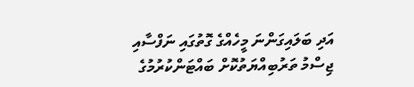އަދި ބަލައިގަންނަ މީހެއްގެ ގޮތުގައި ނަފްސާއި ޖިސްމު ތަރުބިއްޔަތުކޮށް ބައްޓަންކުރުމުގެ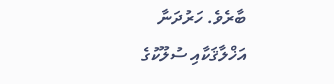ބާރެވެ. ހަރުދަނާ އަޚްލާޤަކާއި ސުލޫކުގެ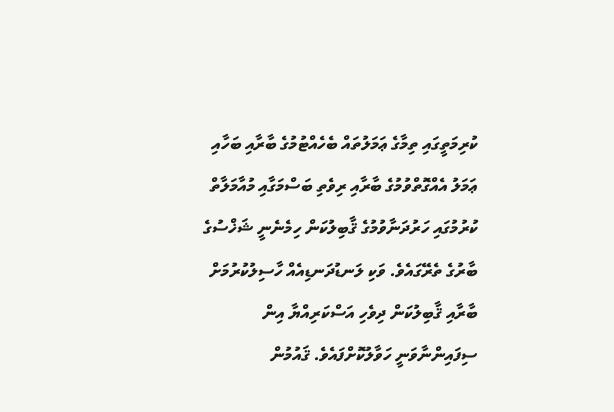ކުރިމަތީގައި ތިމާގެ ޢަމަލުތައް ބެހެއްޓުމުގެ ބާރާއި ބަހާއި ޢަމަލު އެއްގޮތްވުމުގެ ބާރާއި ރިވެތި ބަސްމަގާއި މުއާމަލާތް ކުރުމުގައި ހަރުދަނާވުމުގެ ޤާބިލުކަން ހިމެނެނީ ޝަޚްސުގެ ބާރުގެ ތެރޭގައެވެ. ވަކި ލަނޑުދަނޑިއެއް ހާސިލުކުރުމަށް ބާރާއި ޤާބިލުކަން ދިވެހި އަސްކަރިއްޔާ އިން ސިފައިންނާވަނީ ހަވާލުކޮށްފައެވެ. ޤައުމުން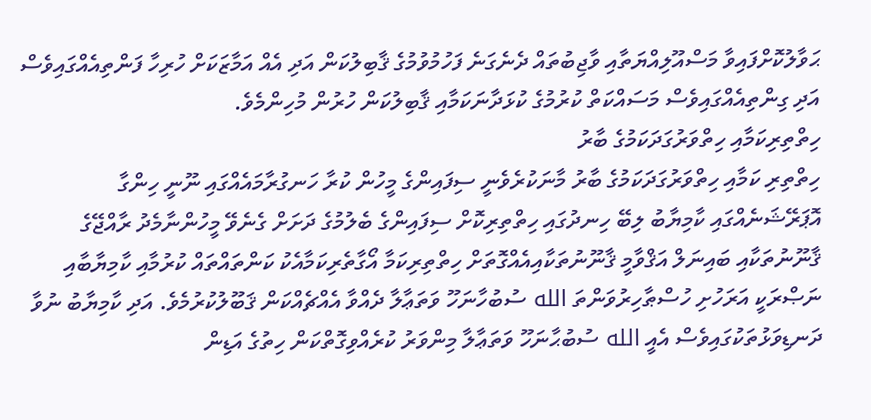ޙަވާލުކޮށްފައިވާ މަސްއޫލިއްޔަތާއި ވާޖިބުތައް ދެނެގަނެ ފަހުމުވުމުގެ ޤާބިލުކަން އަދި އެއް އަމާޒަކަށް ހުރިހާ ފަންތިއެއްގައިވެސް އަދި ގިންތިއެއްގައިވެސް މަސައްކަތް ކުރުމުގެ ކުޅަދާނަކަމާއި ޤާބިލުކަން ހުރުން މުހިންމެވެ.
ހިތްތިރިކަމާއި ހިތްވަރުގަދަކަމުގެ ބާރު
ހިތްތިރި ކަމާއި ހިތްވަރުގަދަކަމުގެ ބާރު މާނަކުރެވެނީ ސިފައިންގެ މީހުން ކުރާ ހަނގުރާމައެއްގައި ނޫނީ ހިންގާ އޮޕަރޭޝަނެއްގައި ކާމިޔާބު ލިބޭ ހިނދުގައި ހިތްތިރިކޮށް ސިފައިންގެ ބެލުމުގެ ދަށަށް ގެނެވޭ މީހުންނާމެދު ރާއްޖޭގެ ޤާނޫނުތަކާއި ބައިނަލް އަޤްވާމީ ޤާނޫނުތަކާއިއެއްގޮތަށް ހިތްތިރިކަމާ އޯގާތެރިކަމާއެކު ކަންތައްތައް ކުރުމާއި ކާމިޔާބާއި ނަޞްރަކީ އަރަހުށި ހުސްޠާހިރުވަންތަ الله ސުބުހާނަހޫ ވަތަޢާލާ ދެއްވާ އެއްޗެއްކަން ޤަބޫލުކުރުމެވެ. އަދި ކާމިޔާބު ނުވާ ދަނޑިވަޅުތަކުގައިވެސް އެއީ الله ސުބުޙާނަހޫ ވަތަޢާލާ މިންވަރު ކުރެއްވިގޮތްކަން ހިތުގެ އަޑިން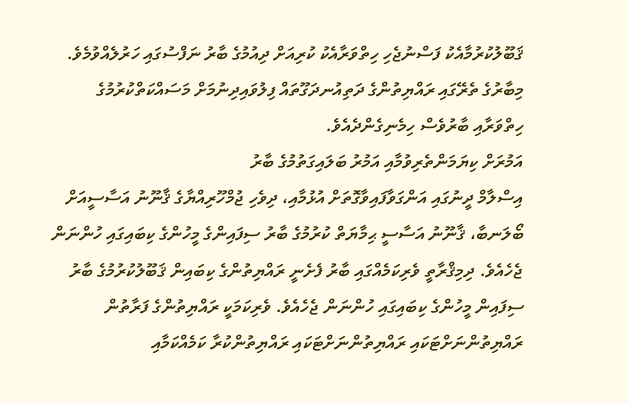ޤަބޫލުކުރުމާއެކު ފަސްނުޖެހި ހިތްވަރާއެކު ކުރިއަށް ދިއުމުގެ ބާރު ނަފްސުގައި ހަރުލެއްވުމެވެ. މިބާރުގެ ތެރޭގައި ރައްޔިތުންގެ ދަތިއުނދަގޫތައް ފިލުވައިދިނުމަށް މަސައްކަތްކުރުމުގެ ހިތްވަރާއި ބާރުވެސް ހިމެނިގެންދެއެވެ.
އަމުރަށް ކިޔަމަންތެރިވުމާއި އަމުރު ބަލައިގަތުމުގެ ބާރު
އިސްލާމް ދީނުގައި އަންގަވާފައިވާގޮތަށް އުޅުމާއި، ދިވެހި ޖުމްހޫރިއްޔާގެ ޤާނޫނު އަސާސީއަށް ބޯލަނބާ، ޤާނޫނު އަސާސީ ޙިމާޔަތް ކުރުމުގެ ބާރު ސިފައިންގެ މީހުންގެ ކިބައިގައި ހުންނަން ޖެހެއެވެ. ދިމިޤްރާތީ ވެރިކަމެއްގައި ބާރު ފެށެނީ ރައްޔިތުންގެ ކިބައިން ޤަބޫލުކުރުމުގެ ބާރު ސިފައިން މީހުންގެ ކިބައިގައި ހުންނަން ޖެހެއެވެ. ވެރިކަމަކީ ރައްޔިތުންގެ ފަރާތުން ރައްޔިތުންނަށްޓަކައި ރައްޔިތުންނަށްޓަކައި ރައްޔިތުންކުރާ ކަމެއްކަމާއި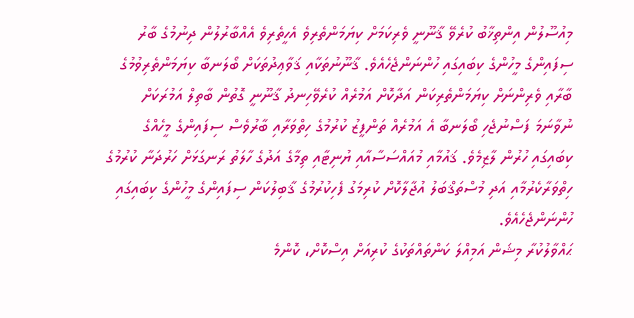މިއުސޫލުން އިންތިޚާބު ކުރެވޭ ޤާނޫނީ ވެރިކަމަށް ކިޔަމަންތެރިވެ އެހީތެރިވެ އެއްބާރުލުން ދިނުމުގެ ބާރު ސިފައިންގެ މީހުންގެ ކިބައިގައި ހުންނަންޖެހެއެވެ. ޤާނޫނުތަކާއި ޤަވާޢިދުތަކަށް ބޯލަނބާ ކިޔަމަންތެރިވުމުގެ ބާރާއި ވެރިންނަށް ކިޔަމަންތެރިކަން އަދާކޮށް އަމުރެއް ކުރެވޭހިނދު ޤާނޫނީ ގޮތުން ބާތިލް އަމުރަކަށް ނުވާނަމަ ފަސްނުޖެހި ބޯލަނބާ އެ އަމުރެއް ތަންފީޒު ކުރުމުގެ ހިތްވަރާއި ބާރުވެސް ސިފައިންގެ މީހެއްގެ ކިބައިގައި ހުރުން ލާޒިމެވެ. ޤައުމާއި މުއައްސަސާއާއި ޔުނިޓާއި ތިމާގެ އަދުގެ ހާލަތު ރަނގަޅަށް ހަރުދަނާ ކުރުމުގެ ހިތްވަރާކެރުމާއި އަދި މުސްތަޤްބަލު އުޖާލާކޮށް ކުރިމަގު ފެހިކުރުމުގެ ޤާބިލުކަން ސިފައިންގެ މީހުންގެ ކިބައިގައި ހުންނަންޖެހެއެވެ.
ޙައްވާލުކުރާ މިޝަން އަމިއްލަ ކަންތައްތަކުގެ ކުރިއަށް އިސްކޮށް، ކޮންމެ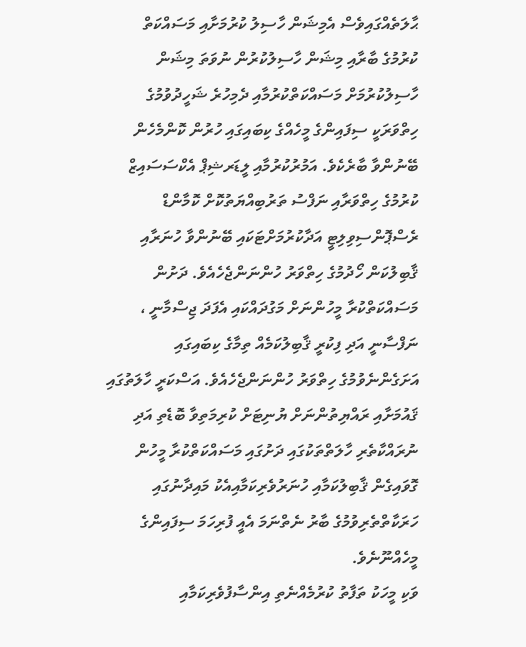ޙާލަތެއްގައިވެސް އެމިޝަން ހާސިލު ކުރުމަށާއި މަސައްކަތް ކުރުމުގެ ބާރާއި މިޝަން ހާސިލުކުރުން ނުވަތަ މިޝަން ހާސިލުކުރުމަށް މަސައްކަތްކުރުމާއި ދެމިހުރެ ޝަހީދުވުމުގެ ހިތްވަރަކީ ސިފައިންގެ މީހެއްގެ ކިބައިގައި ހުރުން ކޮންމެހެން ބޭނުންވާ ބާރެކެވެ. އަމުރުކުރުމާއި ލީޑަރޝިޕް އެކްސަސައިޒް ކުރުމުގެ ހިތްވަރާއި ނަފްސު ތަރުބިއްޔަތުކޮށް ކޮމާންޑް ރެސްޕޮންސިވިލިޓީ އަދާކުރުމަށްޓަކައި ބޭނުންވާ ހުނަރާއި ޤާބިލުކަން ހޯދުމުގެ ހިތްވަރު ހުންނަންޖެހެއެވެ. ދަށުން މަސައްކަތްކުރާ މީހުންނަށް މަގުދައްކައި އެފަދަ ޖިސްމާނީ ، ނަފްސާނީ އަދި ފިކުރީ ޤާބިލުކަމެއް ތިމާގެ ކިބައިގައި އަށަގެންނެވުމުގެ ހިތްވަރު ހުންނަންޖެހެއެވެ. އަސްކަރީ ހާލަތުގައި ޤައުމަށާއި ރައްޔިތުންނަށް ޔުނިޓަށް ކުރިމަތިވާ ބޮޑެތި އަދި ނުރައްކާތެރި ހާލަތްތަކުގައި ދަށުގައި މަސައްކަތްކުރާ މީހުން ގޮވައިގެން ޤާބިލުކަމާއި ހުނަރުވެރިކަމާއިއެކު މައިދާނުގައި ހަރަކާތްތެރިވުމުގެ ބާރު ނެތްނަމަ އެއީ ފުރިހަމަ ސިފައިންގެ މީހެއްނޫނެވެ.
ވަކި މީހަކު ތަފާތު ކުރުމެއްނެތި އިންސާފުވެރިކަމާއި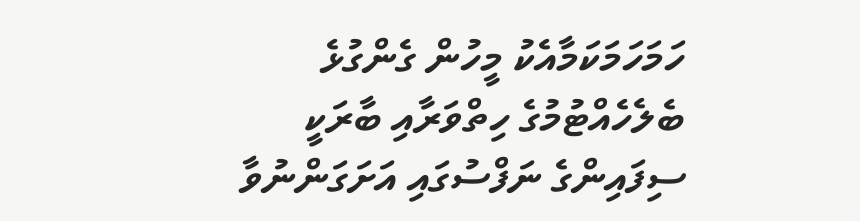ހަމަހަމަކަމާއެކު މީހުން ގެންގުޅެ ބެލެހެއްޓުމުގެ ހިތްވަރާއި ބާރަކީ ސިފައިންގެ ނަފްސުގައި އަށަގަންނުވާ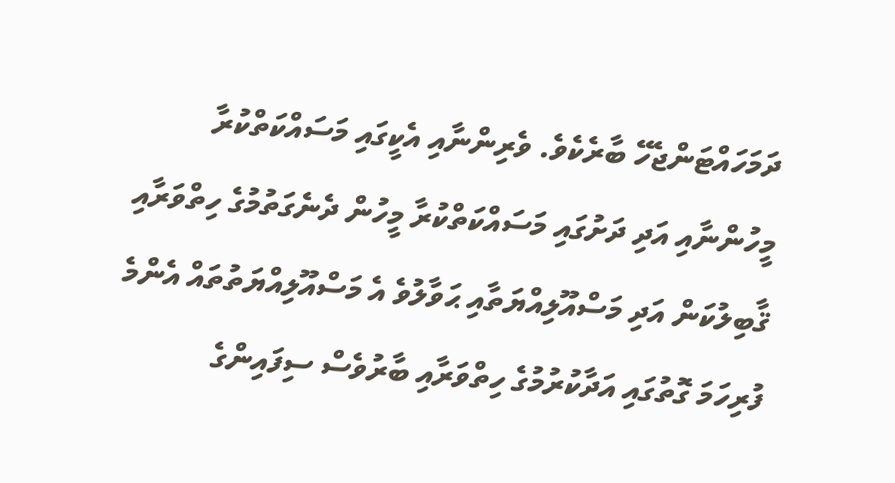ދަމަހައްޓަންޖެހޭ ބާރެކެވެ. ވެރިންނާއި އެކީގައި މަސައްކަތްކުރާ މީހުންނާއި އަދި ދަށުގައި މަސައްކަތްކުރާ މީހުން ދެނެގަތުމުގެ ހިތްވަރާއި ޤާބިލުކަން އަދި މަސްއޫލިއްޔަތާއި ޙަވާލުވެ އެ މަސްއޫލިއްޔަތުތައް އެންމެ ފުރިހަމަ ގޮތުގައި އަދާކުރުމުގެ ހިތްވަރާއި ބާރުވެސް ސިފައިންގެ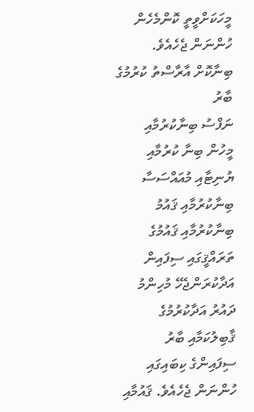މީހަކަށްވީތީ ކޮންމެހެން ހުންނަން ޖެހެއެވެ.
ބިނާކޮށް އާރާސްތު ކުރުމުގެ ބާރު
ނަފްސު ބިނާކުރުމާއި މީހުން ބިނާ ކުރުމާއި ޔުނިޓާއި މުއައްސަސާ ބިނާކުރުމާއި ޤައުމު ބިނާކުރުމާއި ޤައުމުގެ ތަރައްޤީގައި ސިފައިން އަދާކުރަންޖެހޭ މުހިންމު ދައުރު އަދާކުރުމުގެ ޤާބިލުކަމާއި ބާރު ސިފައިންގެ ކިބައިގައި ހުންނަން ޖެހެއެވެ. ޤައުމާއި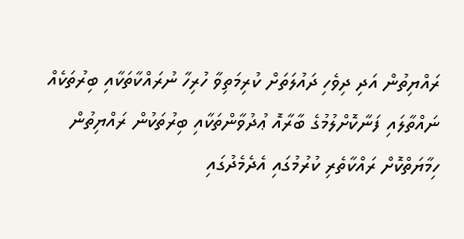ރައްޔިތުން އަދި ދިވެހި ދައުލަތަށް ކުރިމަތިވާ ހުރިހާ ނުރައްކާތަކާއި ބިރުތަކެއް ނައްތާލައި ފަނާކޮށްލުމުގެ ބާރާއޮ ޢުދުވާންތަކާއި ބިރުތަކުން ރައްޔިތުން ހިމާޔަތްކޮށް ރައްކާތެރި ކުރުމުގައި އެދެމެދުގައި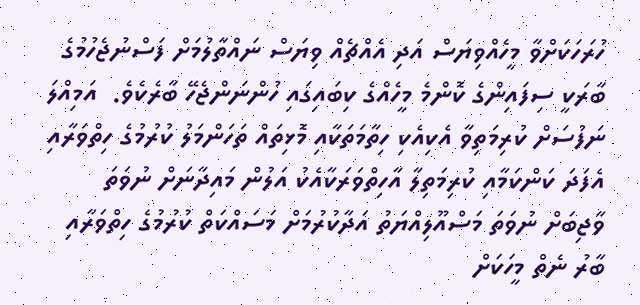ހުރަހަކަށްވާ މީހެއްވިޔަސް އަދި އެއްޗެއް ވިޔަސް ނައްތާލުމަށް ފަސްނުޖެހުމުގެ ބާރަކީ ސިފައިންގެ ކޮންމެ މީހެއްގެ ކިބައިގައި ހުންނަންޖެހޭ ބާރެކެވެ.  އަމިއްލަ ނަފުސަށް ކުރިމަތިވާ އެކިއެކި ހިތާމަތަކާއި މޮޅިތައް ތަހަންމަލު ކުރުމުގެ ހިތްވަރާއި އެފަދަ ކަންކަމާއި ކުރިމަތިލާ އާހިތްވަރަކާއެކު އަލުން މައިދާނަށް ނުވަތަ ވާޖިބަށް ނުވަތަ މަސްއޫލިއްޔަތު އަދާކުރުމަށް މަސައްކަތް ކުރުމުގެ ހިތްވަރާއި ބާރު ނެތް މީހަކަށް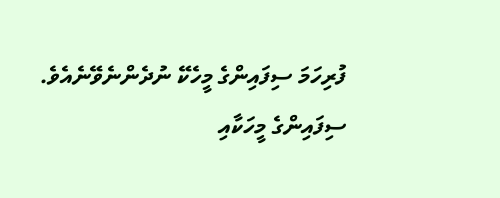ފުރިހަމަ ސިފައިންގެ މީހެކޭ ނުދެންނެވޭނެއެވެ.
ސިފައިންގެ މީހަކާއި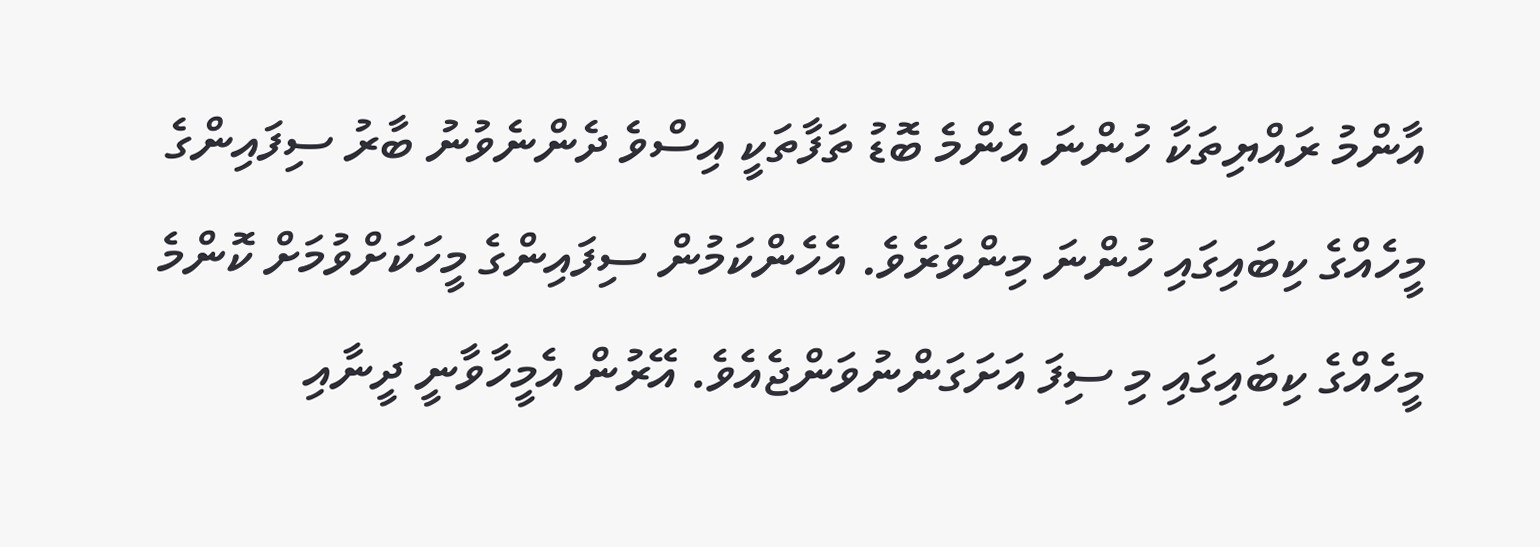އާންމު ރައްޔިތަކާ ހުންނަ އެންމެ ބޮޑު ތަފާތަކީ އިސްވެ ދެންނެވުނު ބާރު ސިފައިންގެ މީހެއްގެ ކިބައިގައި ހުންނަ މިންވަރެވެ. އެހެންކަމުން ސިފައިންގެ މީހަކަށްވުމަށް ކޮންމެ މީހެއްގެ ކިބައިގައި މި ސިފަ އަށަގަންނުވަންޖެއެވެ. އޭރުން އެމީހާވާނީ ދީނާއި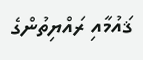ޤައުމާއި ރައްޔިތުންގެ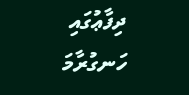ދިފާޢުގައި ހަނގުރާމަ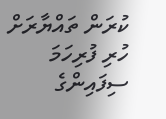ކުރަން ތައްޔާރަށް ހުރި ފުރިހަމަ ސިފައިންގެ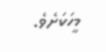މީހަކަށެވެ.